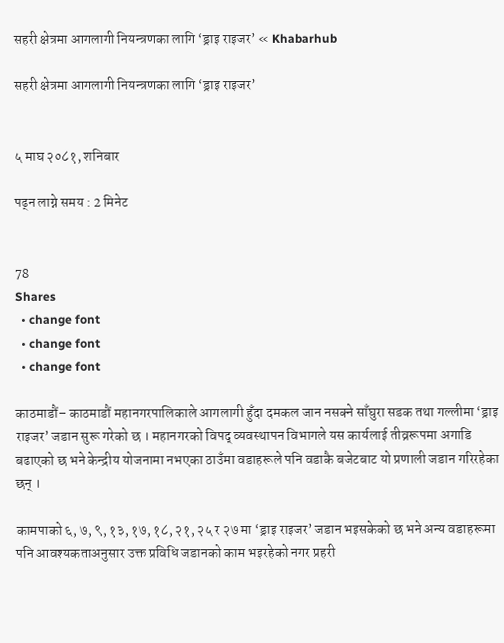सहरी क्षेत्रमा आगलागी नियन्त्रणका लागि ‘ड्राइ राइजर’ « Khabarhub

सहरी क्षेत्रमा आगलागी नियन्त्रणका लागि ‘ड्राइ राइजर’


५ माघ २०८१, शनिबार

पढ्न लाग्ने समय : 2 मिनेट


78
Shares
  • change font
  • change font
  • change font

काठमाडौं– काठमाडौं महानगरपालिकाले आगलागी हुँदा दमकल जान नसक्ने साँघुरा सडक तथा गल्लीमा ‘ड्राइ राइजर’ जडान सुरू गरेको छ । महानगरको विपद् व्यवस्थापन विभागले यस कार्यलाई तीव्ररूपमा अगाडि बढाएको छ भने केन्द्रीय योजनामा नभएका ठाउँमा वडाहरूले पनि वडाकै बजेटबाट यो प्रणाली जडान गरिरहेका छन् ।

कामपाको ६, ७, ९, १३, १७, १८, २१, २५ र २७ मा ‘ड्राइ राइजर’ जडान भइसकेको छ भने अन्य वडाहरूमा पनि आवश्यकताअनुसार उक्त प्रविधि जडानको काम भइरहेको नगर प्रहरी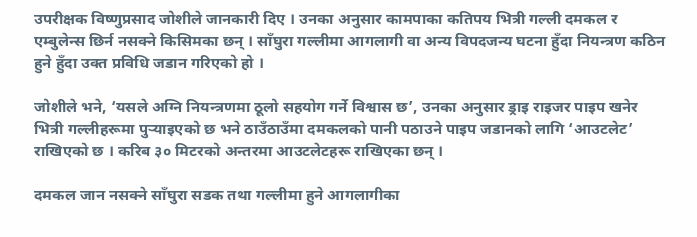उपरीक्षक विष्णुप्रसाद जोशीले जानकारी दिए । उनका अनुसार कामपाका कतिपय भित्री गल्ली दमकल र एम्बुलेन्स छिर्न नसक्ने किसिमका छन् । साँघुरा गल्लीमा आगलागी वा अन्य विपदजन्य घटना हुँदा नियन्त्रण कठिन हुने हुँदा उक्त प्रविधि जडान गरिएको हो ।

जोशीले भने, ‘यसले अग्नि नियन्त्रणमा ठूलो सहयोग गर्ने विश्वास छ’, उनका अनुसार ड्राइ राइजर पाइप खनेर भित्री गल्लीहरूमा पुर्‍याइएको छ भने ठाउँठाउँमा दमकलको पानी पठाउने पाइप जडानको लागि ‘आउटलेट’ राखिएको छ । करिब ३० मिटरको अन्तरमा आउटलेटहरू राखिएका छन् ।

दमकल जान नसक्ने साँघुरा सडक तथा गल्लीमा हुने आगलागीका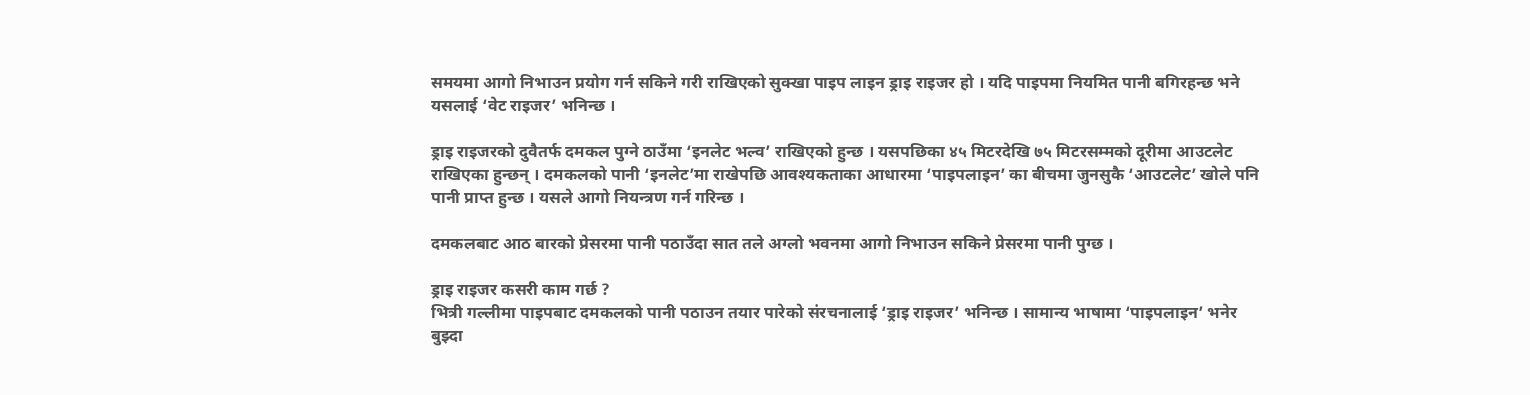समयमा आगो निभाउन प्रयोग गर्न सकिने गरी राखिएको सुक्खा पाइप लाइन ड्राइ राइजर हो । यदि पाइपमा नियमित पानी बगिरहन्छ भने यसलाई ‘वेट राइजर’ भनिन्छ ।

ड्राइ राइजरको दुवैतर्फ दमकल पुग्ने ठाउँमा ‘इनलेट भल्व’ राखिएको हुन्छ । यसपछिका ४५ मिटरदेखि ७५ मिटरसम्मको दूरीमा आउटलेट राखिएका हुन्छन् । दमकलको पानी ‘इनलेट’मा राखेपछि आवश्यकताका आधारमा ‘पाइपलाइन’ का बीचमा जुनसुकै ‘आउटलेट’ खोले पनि पानी प्राप्त हुन्छ । यसले आगो नियन्त्रण गर्न गरिन्छ ।

दमकलबाट आठ बारको प्रेसरमा पानी पठाउँदा सात तले अग्लो भवनमा आगो निभाउन सकिने प्रेसरमा पानी पुग्छ ।

ड्राइ राइजर कसरी काम गर्छ ?
भित्री गल्लीमा पाइपबाट दमकलको पानी पठाउन तयार पारेको संरचनालाई ‘ड्राइ राइजर’ भनिन्छ । सामान्य भाषामा ‘पाइपलाइन’ भनेर बुझ्दा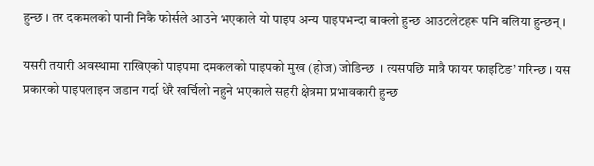हुन्छ । तर दकमलको पानी निकै फोर्सले आउने भएकाले यो पाइप अन्य पाइपभन्दा बाक्लो हुन्छ आउटलेटहरू पनि बलिया हुन्छन् ।

यसरी तयारी अवस्थामा राखिएको पाइपमा दमकलको पाइपको मुख (होज) जोडिन्छ  । त्यसपछि मात्रै फायर फाइटिङ’ गरिन्छ । यस प्रकारको पाइपलाइन जडान गर्दा धेरै खर्चिलो नहुने भएकाले सहरी क्षेत्रमा प्रभावकारी हुन्छ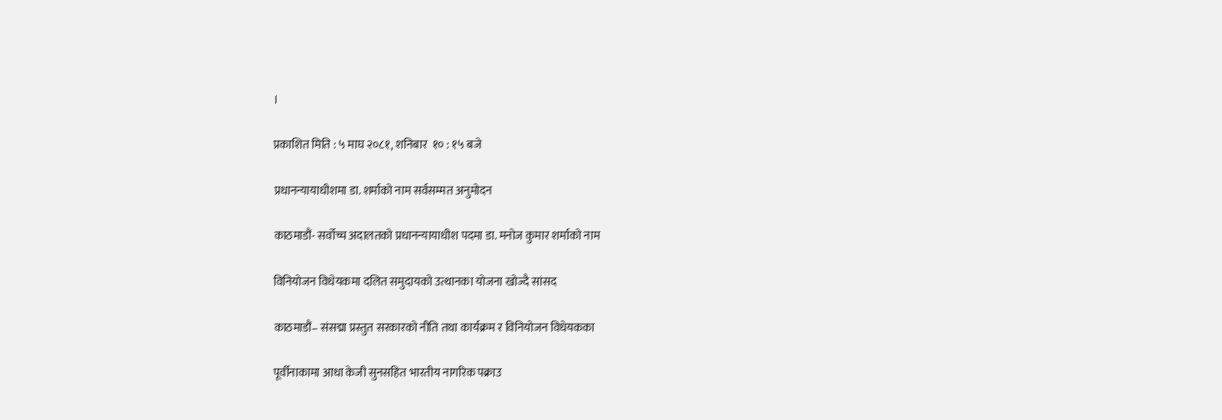।

प्रकाशित मिति : ५ माघ २०८१, शनिबार  १० : १५ बजे

प्रधानन्यायाधीशमा डा. शर्माको नाम सर्वसम्मत अनुमोदन

काठमाडौं- सर्वोच्च अदालतको प्रधानन्यायाधीश पदमा डा. मनोज कुमार शर्माको नाम

विनियोजन विधेयकमा दलित समुदायको उत्थानका योजना खोज्दै सांसद

काठमाडौं– संसद्मा प्रस्तुत सरकारको नीति तथा कार्यक्रम र विनियोजन विधेयकका

पूर्वीनाकामा आधा केजी सुनसहित भारतीय नागरिक पक्राउ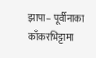झापा– पूर्वीनाका काँकरभिट्टामा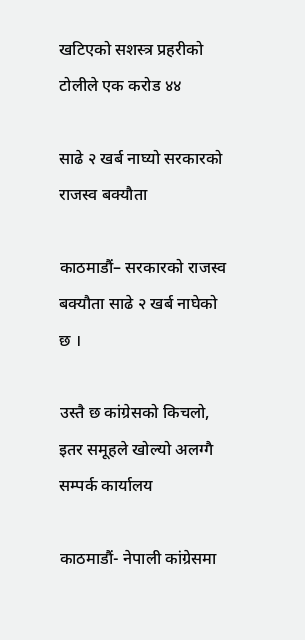खटिएको सशस्त्र प्रहरीको टोलीले एक करोड ४४

साढे २ खर्ब नाघ्यो सरकारको राजस्व बक्यौता

काठमाडौं– सरकारको राजस्व बक्यौता साढे २ खर्ब नाघेको छ ।

उस्तै छ कांग्रेसको किचलो, इतर समूहले खोल्यो अलग्गै सम्पर्क कार्यालय

काठमाडौं- नेपाली कांग्रेसमा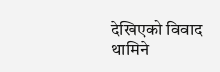देखिएको विवाद थामिने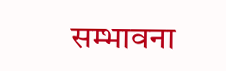सम्भावना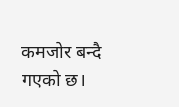कमजोर बन्दै गएको छ।